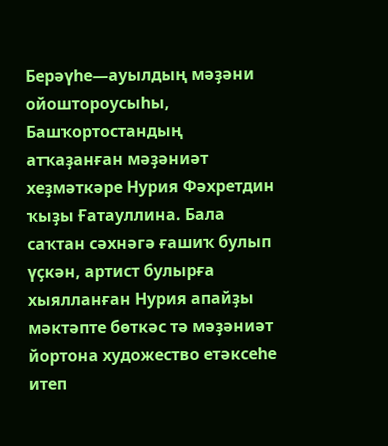Берәүһе—ауылдың мәҙәни ойоштороусыһы, Башҡортостандың атҡаҙанған мәҙәниәт хеҙмәткәре Нурия Фәхретдин ҡыҙы Ғатауллина. Бала саҡтан сәхнәгә ғашиҡ булып үҫкән, артист булырға хыялланған Нурия апайҙы мәктәпте бөткәс тә мәҙәниәт йортона художество етәксеһе итеп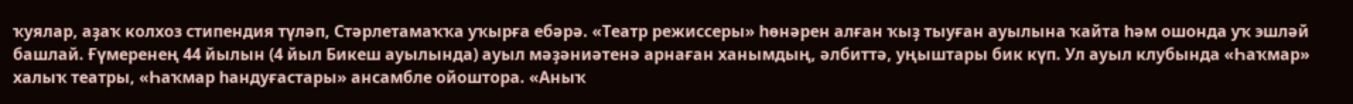ҡуялар, аҙаҡ колхоз стипендия түләп, Стәрлетамаҡҡа уҡырға ебәрә. «Театр режиссеры» һөнәрен алған ҡыҙ тыуған ауылына ҡайта һәм ошонда уҡ эшләй башлай. Ғүмеренең 44 йылын (4 йыл Бикеш ауылында) ауыл мәҙәниәтенә арнаған ханымдың, әлбиттә, уңыштары бик күп. Ул ауыл клубында «Һаҡмар» халыҡ театры, «Һаҡмар һандуғастары» ансамбле ойоштора. «Аныҡ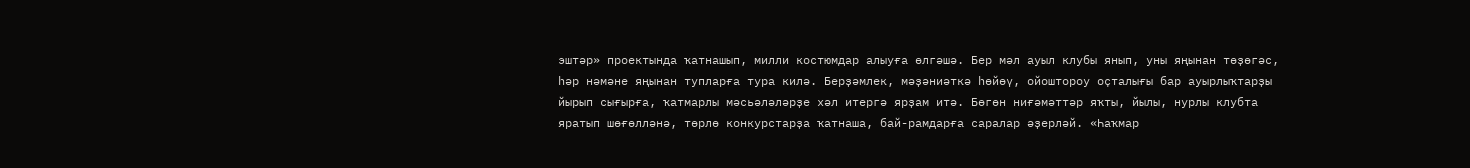эштәр» проектында ҡатнашып, милли костюмдар алыуға өлгәшә. Бер мәл ауыл клубы янып, уны яңынан төҙөгәс, һәр нәмәне яңынан тупларға тура килә. Берҙәмлек, мәҙәниәткә һөйөү, ойоштороу оҫталығы бар ауырлыҡтарҙы йырып сығырға, ҡатмарлы мәсьәләләрҙе хәл итергә ярҙам итә. Бөгөн ниғәмәттәр яҡты, йылы, нурлы клубта яратып шөғөлләнә, төрлө конкурстарҙа ҡатнаша, бай-рамдарға саралар әҙерләй. «Һаҡмар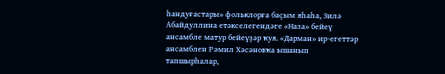һандуғастары» фольклорға баҫым яһаһа, Зилә Абайдуллина етәкселегендәге «Наза» бейеү ансамбле матур бейеүҙәр ҡуя. «Дарман» ир-егеттәр ансамблен Рәмил Хәсәновҡа ышанып тапшырһалар,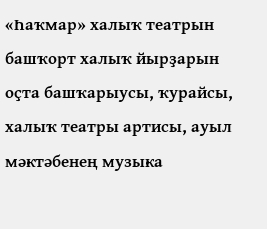«Һаҡмар» халыҡ театрын башҡорт халыҡ йырҙарын оҫта башҡарыусы, ҡурайсы, халыҡ театры артисы, ауыл мәктәбенең музыка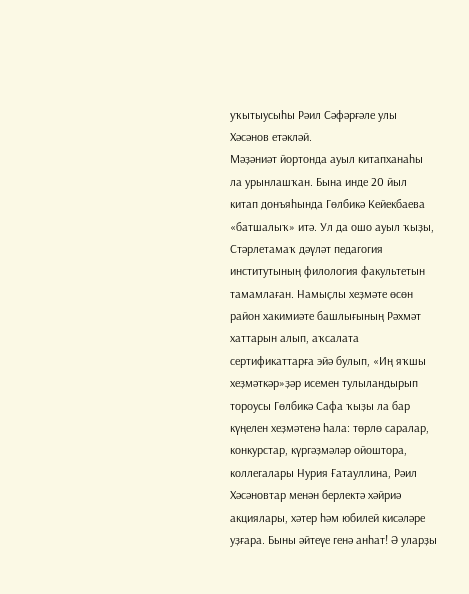уҡытыусыһы Рәил Сәфәрғәле улы Хәсәнов етәкләй.
Мәҙәниәт йортонда ауыл китапханаһы ла урынлашҡан. Бына инде 20 йыл китап донъяһында Гөлбикә Кейекбаева «батшалыҡ» итә. Ул да ошо ауыл ҡыҙы, Стәрлетамаҡ дәүләт педагогия институтының филология факультетын тамамлаған. Намыҫлы хеҙмәте өсөн район хакимиәте башлығының Рәхмәт хаттарын алып, аҡсалата сертификаттарға эйә булып, «Иң яҡшы хеҙмәткәр»ҙәр исемен тулыландырып тороусы Гөлбикә Сафа ҡыҙы ла бар күңелен хеҙмәтенә һала: төрлө саралар, конкурстар, күргәҙмәләр ойоштора, коллегалары Нурия Ғатауллина, Рәил Хәсәновтар менән берлектә хәйриә акциялары, хәтер һәм юбилей кисәләре уҙғара. Быны әйтеүе генә анһат! Ә уларҙы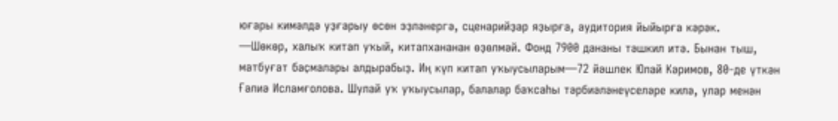юғары кимәлдә уҙғарыу өсөн эҙләнергә, сценарийҙар яҙырға, аудитория йыйырға кәрәк.
—Шөкөр, халыҡ китап уҡый, китапхананан өҙөлмәй. Фонд 7900 дананы тәшкил итә. Бынан тыш, матбуғат баҫмалары алдырабыҙ. Иң күп китап уҡыусыларым—72 йәшлек Юлай Кәримов, 80-де үткән Ғәлиә Исламғолова. Шулай уҡ уҡыусылар, балалар баҡсаһы тәрбиәләнеүселәре килә, улар менән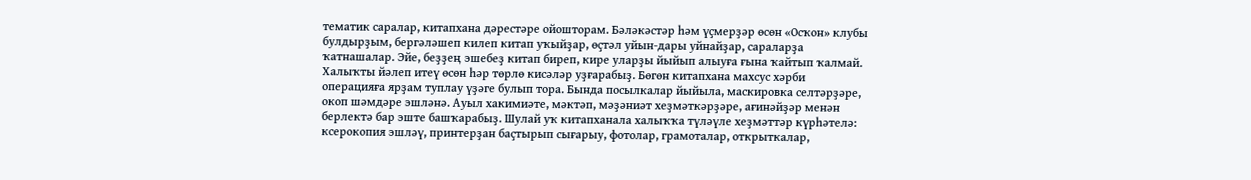тематик саралар, китапхана дәрестәре ойошторам. Бәләкәстәр һәм үҫмерҙәр өсөн «Осҡон» клубы булдырҙым, бергәләшеп килеп китап уҡыйҙар, өҫтәл уйын-дары уйнайҙар, сараларҙа ҡатнашалар. Эйе, беҙҙең эшебеҙ китап биреп, кире уларҙы йыйып алыуға ғына ҡайтып ҡалмай. Халыҡты йәлеп итеү өсөн һәр төрлө кисәләр уҙғарабыҙ. Бөгөн китапхана махсус хәрби операцияға ярҙам туплау үҙәге булып тора. Бында посылкалар йыйыла, маскировка селтәрҙәре, окоп шәмдәре эшләнә. Ауыл хакимиәте, мәктәп, мәҙәниәт хеҙмәткәрҙәре, ағинәйҙәр менән берлектә бар эште башҡарабыҙ. Шулай уҡ китапханала халыҡҡа түләүле хеҙмәттәр күрһәтелә: ксерокопия эшләү, принтерҙан баҫтырып сығарыу, фотолар, грамоталар, открыткалар,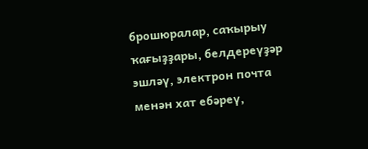брошюралар, саҡырыу ҡағыҙҙары, белдереүҙәр эшләү, электрон почта менән хат ебәреү,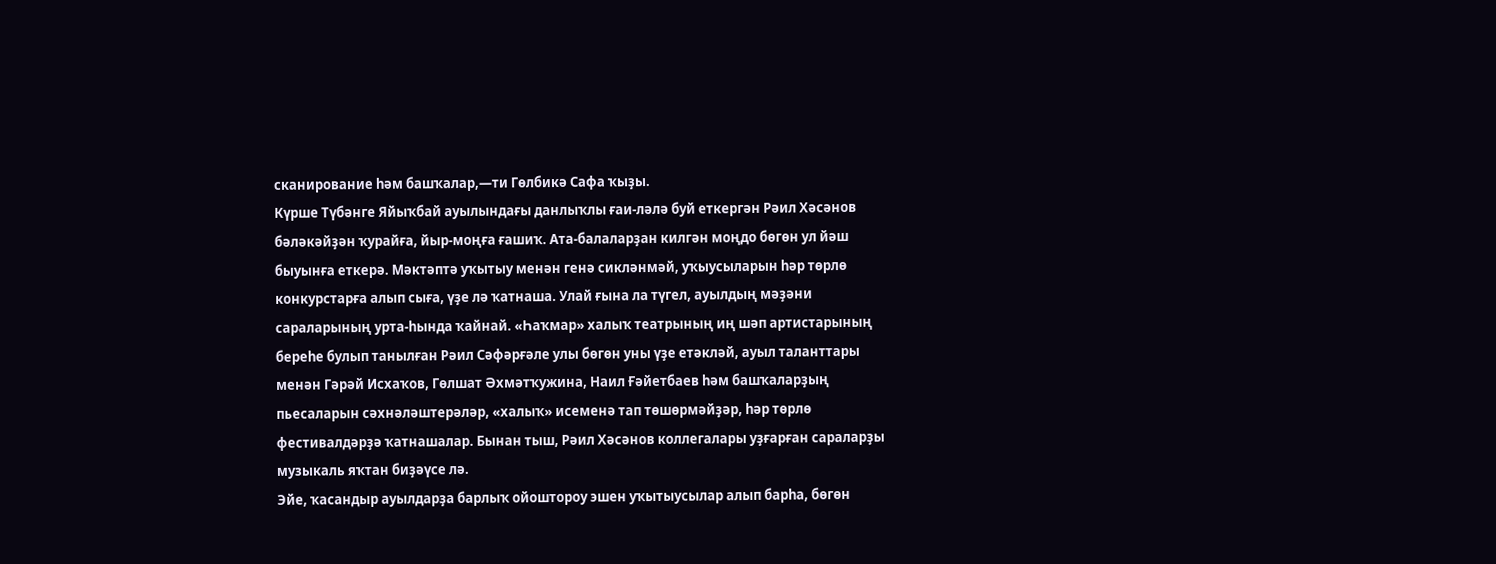сканирование һәм башҡалар,—ти Гөлбикә Сафа ҡыҙы.
Күрше Түбәнге Яйыҡбай ауылындағы данлыҡлы ғаи-ләлә буй еткергән Рәил Хәсәнов бәләкәйҙән ҡурайға, йыр-моңға ғашиҡ. Ата-балаларҙан килгән моңдо бөгөн ул йәш быуынға еткерә. Мәктәптә уҡытыу менән генә сикләнмәй, уҡыусыларын һәр төрлө конкурстарға алып сыға, үҙе лә ҡатнаша. Улай ғына ла түгел, ауылдың мәҙәни сараларының урта-һында ҡайнай. «Һаҡмар» халыҡ театрының иң шәп артистарының береһе булып танылған Рәил Сәфәрғәле улы бөгөн уны үҙе етәкләй, ауыл таланттары менән Гәрәй Исхаҡов, Гөлшат Әхмәтҡужина, Наил Ғәйетбаев һәм башҡаларҙың пьесаларын сәхнәләштерәләр, «халыҡ» исеменә тап төшөрмәйҙәр, һәр төрлө фестивалдәрҙә ҡатнашалар. Бынан тыш, Рәил Хәсәнов коллегалары уҙғарған сараларҙы музыкаль яҡтан биҙәүсе лә.
Эйе, ҡасандыр ауылдарҙа барлыҡ ойоштороу эшен уҡытыусылар алып барһа, бөгөн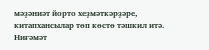мәҙәниәт йорто хеҙмәткәрҙәре,
китапхансылар төп көстө тәшкил итә.
Ниғәмәт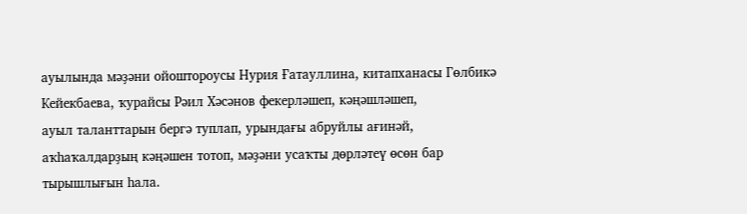ауылында мәҙәни ойоштороусы Нурия Ғатауллина, китапханасы Гөлбикә Кейекбаева, ҡурайсы Рәил Хәсәнов фекерләшеп, кәңәшләшеп,
ауыл таланттарын бергә туплап, урындағы абруйлы ағинәй, аҡһаҡалдарҙың кәңәшен тотоп, мәҙәни усаҡты дөрләтеү өсөн бар тырышлығын һала.